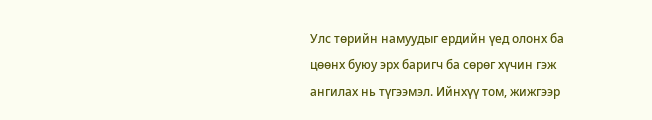Улс төрийн намуудыг ердийн үед олонх ба цөөнх буюу эрх баригч ба сөрөг хүчин гэж ангилах нь түгээмэл. Ийнхүү том, жижгээр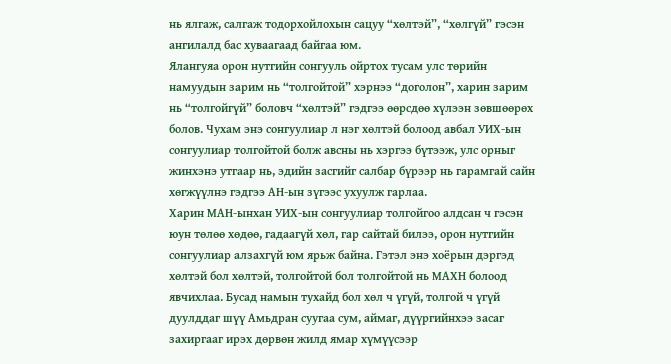нь ялгаж, салгаж тодорхойлохын сацуу “хөлтэй”, “хөлгүй” гэсэн ангилалд бас хуваагаад байгаа юм.
Ялангуяа орон нутгийн сонгууль ойртох тусам улс төрийн намуудын зарим нь “толгойтой” хэрнээ “доголон”, харин зарим нь “толгойгүй” боловч “хөлтэй” гэдгээ өөрсдөө хүлээн зөвшөөрөх болов. Чухам энэ сонгуулиар л нэг хөлтэй болоод авбал УИХ-ын сонгуулиар толгойтой болж авсны нь хэргээ бүтээж, улс орныг жинхэнэ утгаар нь, эдийн засгийг салбар бүрээр нь гарамгай сайн хөгжүүлнэ гэдгээ АН-ын зүгээс ухуулж гарлаа.
Харин МАН-ынхан УИХ-ын сонгуулиар толгойгоо алдсан ч гэсэн юун төлөө хөдөө, гадаагүй хөл, гар сайтай билээ, орон нутгийн сонгуулиар алзахгүй юм ярьж байна. Гэтэл энэ хоёрын дэргэд хөлтэй бол хөлтэй, толгойтой бол толгойтой нь МАХН болоод явчихлаа. Бусад намын тухайд бол хөл ч үгүй, толгой ч үгүй дуулддаг шүү Амьдран суугаа сум, аймаг, дүүргийнхээ засаг захиргааг ирэх дөрвөн жилд ямар хүмүүсээр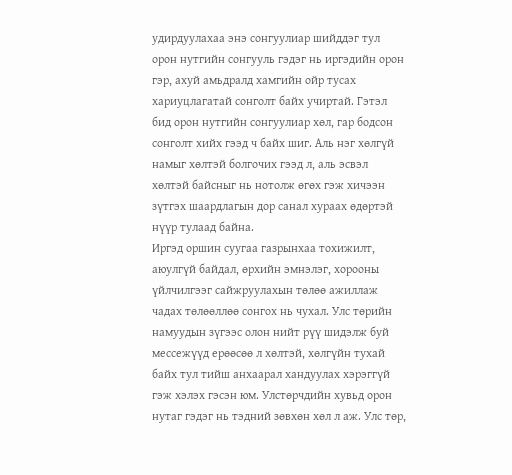удирдуулахаа энэ сонгуулиар шийддэг тул орон нутгийн сонгууль гэдэг нь иргэдийн орон гэр, ахуй амьдралд хамгийн ойр тусах хариуцлагатай сонголт байх учиртай. Гэтэл бид орон нутгийн сонгуулиар хөл, гар бодсон сонголт хийх гээд ч байх шиг. Аль нэг хөлгүй намыг хөлтэй болгочих гээд л, аль эсвэл хөлтэй байсныг нь нотолж өгөх гэж хичээн зүтгэх шаардлагын дор санал хураах өдөртэй нүүр тулаад байна.
Иргэд оршин суугаа газрынхаа тохижилт, аюулгүй байдал, өрхийн эмнэлэг, хорооны үйлчилгээг сайжруулахын төлөө ажиллаж чадах төлөөллөө сонгох нь чухал. Улс төрийн намуудын зүгээс олон нийт рүү шидэлж буй мессежүүд ерөөсөө л хөлтэй, хөлгүйн тухай байх тул тийш анхаарал хандуулах хэрэггүй гэж хэлэх гэсэн юм. Улстөрчдийн хувьд орон нутаг гэдэг нь тэдний зөвхөн хөл л аж. Улс төр,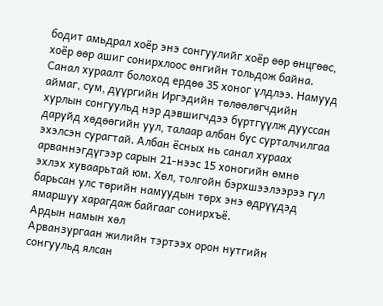бодит амьдрал хоёр энэ сонгуулийг хоёр өөр өнцгөөс, хоёр өөр ашиг сонирхлоос өнгийн тольдож байна. Санал хураалт болоход ердөө 35 хоног үлдлээ. Намууд аймаг, сум, дүүргийн Иргэдийн төлөөлөгчдийн хурлын сонгуульд нэр дэвшигчдээ бүртгүүлж дууссан даруйд хөдөөгийн уул, талаар албан бус сурталчилгаа эхэлсэн сурагтай. Албан ёсных нь санал хураах арваннэгдүгээр сарын 21-нээс 15 хоногийн өмнө эхлэх хуваарьтай юм. Хөл, толгойн бэрхшээлээрээ гул барьсан улс төрийн намуудын төрх энэ өдрүүдэд ямаршуу харагдаж байгааг сонирхъё.
Ардын намын хөл
Арванзургаан жилийн тэртээх орон нутгийн сонгуульд ялсан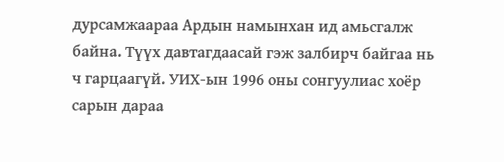дурсамжаараа Ардын намынхан ид амьсгалж байна. Түүх давтагдаасай гэж залбирч байгаа нь ч гарцаагүй. УИХ-ын 1996 оны сонгуулиас хоёр сарын дараа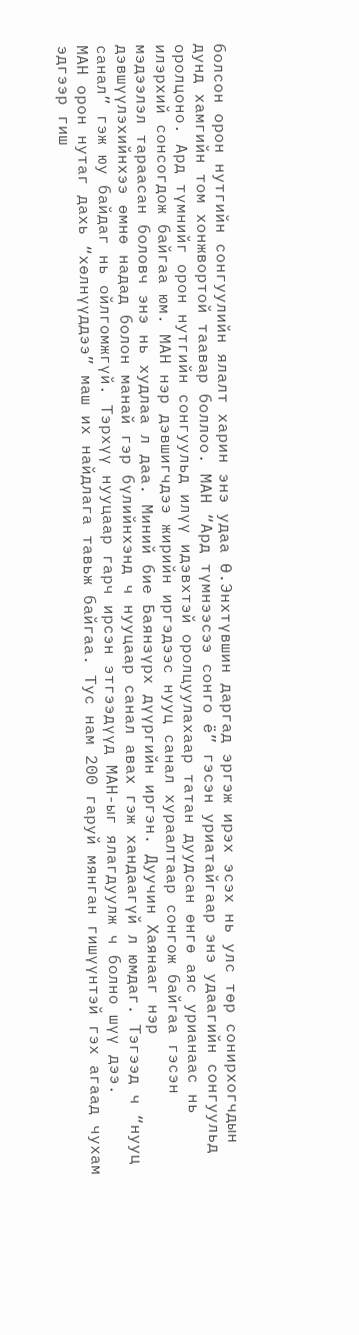болсон орон нутгийн сонгуулийн ялалт харин энэ удаа Ө.Энхтүвшин даргад эргэж ирэх эсэх нь улс төр сонирхогчдын дунд хамгийн том хонжвортой таавар боллоо. МАН “Ард түмнээсээ сонго ё” гэсэн уриатайгаар энэ удаагийн сонгуульд оролцоно. Ард түмнийг орон нутгийн сонгуульд илүү идэвхтэй оролцуулахаар татан дуудсан өнгө аяс урианаас нь илэрхий сонсогдож байгаа юм. МАН нэр дэвшигчдээ жирийн иргэдээс нууц санал хураалтаар сонгож байгаа гэсэн мэдээлэл тараасан боловч энэ нь худлаа л даа. Миний бие Баянзүрх дүүргийн иргэн. Дуучин Хаянааг нэр дэвшүүлэхийнхээ өмнө надад болон манай гэр бүлийнхэнд ч нууцаар санал авах гэж хандаагүй л юмдаг. Тэгээд ч “нууц санал” гэж юу байдаг нь ойлгомжгүй. Тэрхүү нууцаар гарч ирсэн этгээдүүд МАН-ыг ялагдуулж ч болно шүү дээ.
МАН орон нутаг дахь “хөлнүүддээ” маш их найдлага тавьж байгаа. Тус нам 200 гаруй мянган гишүүнтэй гэх агаад чухам эдгээр гиш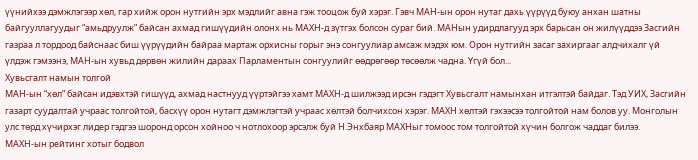үүнийхээ дэмжлэгээр хөл, гар хийж орон нутгийн эрх мэдлийг авна гэж тооцож буй хэрэг. Гэвч МАН-ын орон нутаг дахь үүрүүд буюу анхан шатны байгууллагуудыг “амьдруулж” байсан ахмад гишүүдийн олонх нь МАХН-д зүтгэх болсон сураг бий. МАНын удирдлагууд эрх барьсан он жилүүддээ Засгийн газраа л тордоод байснаас биш үүрүүдийн байраа мартаж орхисны горыг энэ сонгуулиар амсаж мэдэх юм. Орон нутгийн засаг захиргааг алдчихалг үй үлдэж гэмээнэ, МАН-ын хувьд дөрвөн жилийн дараах Парламентын сонгуулийг өөдрөгөөр төсөөлж чадна. Үгүй бол...
Хувьсгалт намын толгой
МАН-ын “хөл” байсан идэвхтэй гишүүд, ахмад настнууд үүртэйгээ хамт МАХН-д шилжээд ирсэн гэдэгт Хувьсгалт намынхан итгэлтэй байдаг. Тэд УИХ, Засгийн газарт суудалтай учраас толгойтой, басхүү орон нутагт дэмжлэгтэй учраас хөлтэй болчихсон хэрэг. МАХН хөлтэй гэхээсээ толгойтой нам болов уу. Монголын улс төрд хүчирхэг лидер гэдгээ шоронд орсон хойноо ч нотлохоор эрсэлж буй Н.Энхбаяр МАХНыг томоос том толгойтой хүчин болгож чаддаг билээ.
МАХН-ын рейтинг хотыг бодвол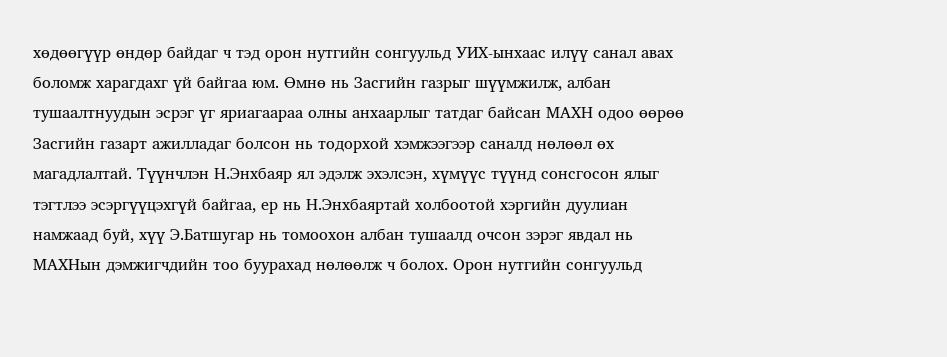хөдөөгүүр өндөр байдаг ч тэд орон нутгийн сонгуульд УИХ-ынхаас илүү санал авах боломж харагдахг үй байгаа юм. Өмнө нь Засгийн газрыг шүүмжилж, албан тушаалтнуудын эсрэг үг яриагаараа олны анхаарлыг татдаг байсан МАХН одоо өөрөө Засгийн газарт ажилладаг болсон нь тодорхой хэмжээгээр саналд нөлөөл өх магадлалтай. Түүнчлэн Н.Энхбаяр ял эдэлж эхэлсэн, хүмүүс түүнд сонсгосон ялыг тэгтлээ эсэргүүцэхгүй байгаа, ер нь Н.Энхбаяртай холбоотой хэргийн дуулиан намжаад буй, хүү Э.Батшугар нь томоохон албан тушаалд очсон зэрэг явдал нь МАХНын дэмжигчдийн тоо буурахад нөлөөлж ч болох. Орон нутгийн сонгуульд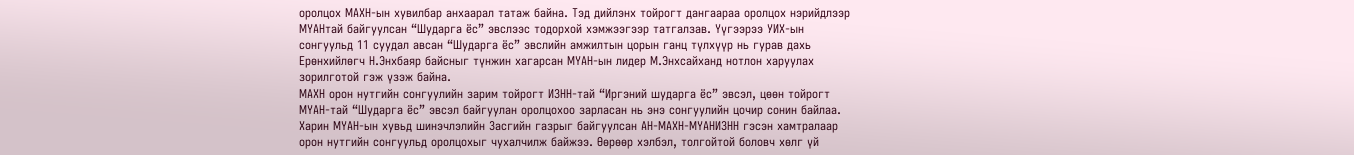оролцох МАХН-ын хувилбар анхаарал татаж байна. Тэд дийлэнх тойрогт дангаараа оролцох нэрийдлээр МҮАНтай байгуулсан “Шударга ёс” эвслээс тодорхой хэмжээгээр татгалзав. Үүгээрээ УИХ-ын сонгуульд 11 суудал авсан “Шударга ёс” эвслийн амжилтын цорын ганц түлхүүр нь гурав дахь Ерөнхийлөгч Н.Энхбаяр байсныг түнжин хагарсан МҮАН-ын лидер М.Энхсайханд нотлон харуулах зорилготой гэж үзэж байна.
МАХН орон нутгийн сонгуулийн зарим тойрогт ИЗНН-тай “Иргэний шударга ёс” эвсэл, цөөн тойрогт МҮАН-тай “Шударга ёс” эвсэл байгуулан оролцохоо зарласан нь энэ сонгуулийн цочир сонин байлаа. Харин МҮАН-ын хувьд шинэчлэлийн Засгийн газрыг байгуулсан АН-МАХН-МҮАНИЗНН гэсэн хамтралаар орон нутгийн сонгуульд оролцохыг чухалчилж байжээ. Өөрөөр хэлбэл, толгойтой боловч хөлг үй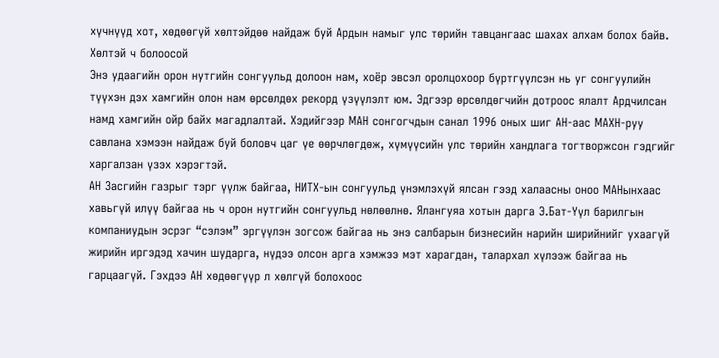хүчнүүд хот, хөдөөгүй хөлтэйдөө найдаж буй Ардын намыг улс төрийн тавцангаас шахах алхам болох байв.
Хөлтэй ч болоосой
Энэ удаагийн орон нутгийн сонгуульд долоон нам, хоёр эвсэл оролцохоор бүртгүүлсэн нь уг сонгуулийн түүхэн дэх хамгийн олон нам өрсөлдөх рекорд үзүүлэлт юм. Эдгээр өрсөлдөгчийн дотроос ялалт Ардчилсан намд хамгийн ойр байх магадлалтай. Хэдийгээр МАН сонгогчдын санал 1996 оных шиг АН-аас МАХН-руу савлана хэмээн найдаж буй боловч цаг үе өөрчлөгдөж, хүмүүсийн улс төрийн хандлага тогтворжсон гэдгийг харгалзан үзэх хэрэгтэй.
АН Засгийн газрыг тэрг үүлж байгаа, НИТХ-ын сонгуульд үнэмлэхүй ялсан гээд халаасны оноо МАНынхаас хавьгүй илүү байгаа нь ч орон нутгийн сонгуульд нөлөөлнө. Ялангуяа хотын дарга Э.Бат-Үүл барилгын компаниудын эсрэг “сэлэм” эргүүлэн зогсож байгаа нь энэ салбарын бизнесийн нарийн ширийнийг ухаагүй жирийн иргэдэд хачин шударга, нүдээ олсон арга хэмжээ мэт харагдан, талархал хүлээж байгаа нь гарцаагүй. Гэхдээ АН хөдөөгүүр л хөлгүй болохоос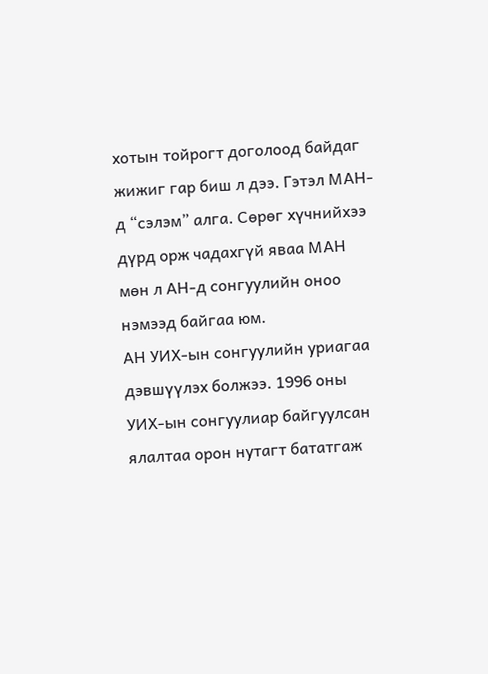хотын тойрогт доголоод байдаг жижиг гар биш л дээ. Гэтэл МАН-д “сэлэм” алга. Сөрөг хүчнийхээ дүрд орж чадахгүй яваа МАН мөн л АН-д сонгуулийн оноо нэмээд байгаа юм.
АН УИХ-ын сонгуулийн уриагаа дэвшүүлэх болжээ. 1996 оны УИХ-ын сонгуулиар байгуулсан ялалтаа орон нутагт бататгаж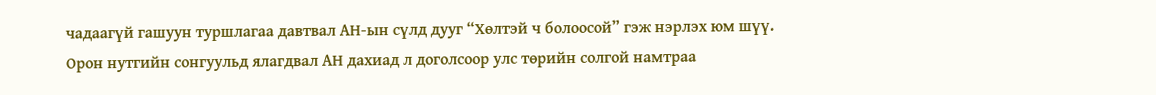чадаагүй гашуун туршлагаа давтвал АН-ын сүлд дууг “Хөлтэй ч болоосой” гэж нэрлэх юм шүү. Орон нутгийн сонгуульд ялагдвал АН дахиад л доголсоор улс төрийн солгой намтраа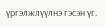үргэлжлүүлнэ гэсэн үг.